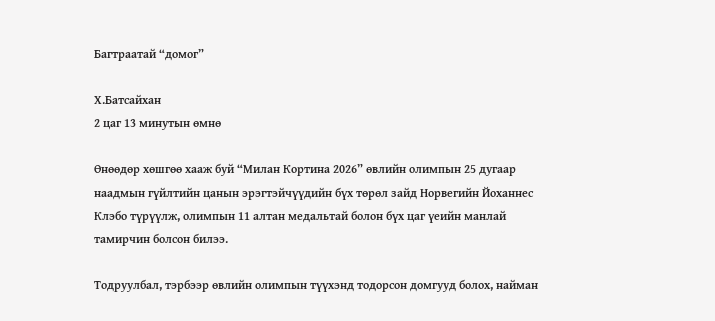Багтраатай “домог”

Х.Батсайхан
2 цаг 13 минутын өмнө

Өнөөдөр хөшгөө хааж буй “Милан Кортина 2026” өвлийн олимпын 25 дугаар наадмын гүйлтийн цанын эрэгтэйчүүдийн бүх төрөл зайд Норвегийн Йоханнес Клэбо түрүүлж, олимпын 11 алтан медальтай болон бүх цаг үеийн манлай тамирчин болсон билээ.

Тодруулбал, тэрбээр өвлийн олимпын түүхэнд тодорсон домгууд болох, найман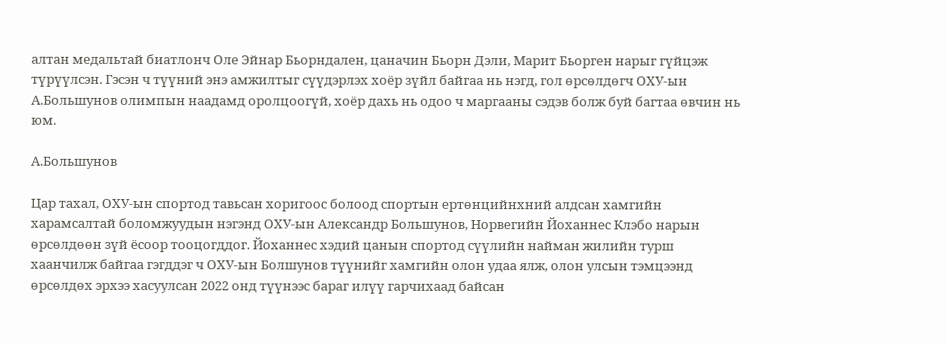алтан медальтай биатлонч Оле Эйнар Бьорндален, цаначин Бьорн Дэли, Марит Бьорген нарыг гүйцэж түрүүлсэн. Гэсэн ч түүний энэ амжилтыг сүүдэрлэх хоёр зүйл байгаа нь нэгд, гол өрсөлдөгч ОХУ-ын А.Большунов олимпын наадамд оролцоогүй, хоёр дахь нь одоо ч маргааны сэдэв болж буй багтаа өвчин нь юм.

А.Большунов

Цар тахал, ОХУ-ын спортод тавьсан хоригоос болоод спортын ертөнцийнхний алдсан хамгийн харамсалтай боломжуудын нэгэнд ОХУ-ын Александр Большунов, Норвегийн Йоханнес Клэбо нарын өрсөлдөөн зүй ёсоор тооцогддог. Йоханнес хэдий цанын спортод сүүлийн найман жилийн турш хаанчилж байгаа гэгддэг ч ОХУ-ын Болшунов түүнийг хамгийн олон удаа ялж, олон улсын тэмцээнд өрсөлдөх эрхээ хасуулсан 2022 онд түүнээс бараг илүү гарчихаад байсан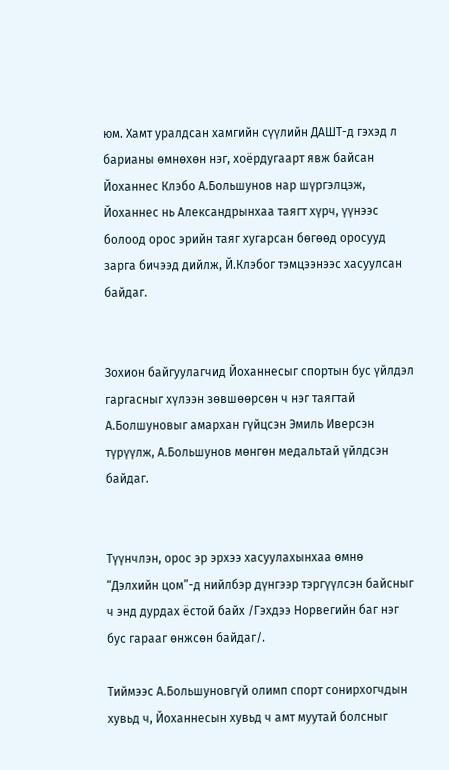юм. Хамт уралдсан хамгийн сүүлийн ДАШТ-д гэхэд л барианы өмнөхөн нэг, хоёрдугаарт явж байсан Йоханнес Клэбо А.Большунов нар шүргэлцэж, Йоханнес нь Александрынхаа таягт хүрч, үүнээс болоод орос эрийн таяг хугарсан бөгөөд оросууд зарга бичээд дийлж, Й.Клэбог тэмцээнээс хасуулсан байдаг.


Зохион байгуулагчид Йоханнесыг спортын бус үйлдэл гаргасныг хүлээн зөвшөөрсөн ч нэг таягтай А.Болшуновыг амархан гүйцсэн Эмиль Иверсэн түрүүлж, А.Большунов мөнгөн медальтай үйлдсэн байдаг.


Түүнчлэн, орос эр эрхээ хасуулахынхаа өмнө “Дэлхийн цом”-д нийлбэр дүнгээр тэргүүлсэн байсныг ч энд дурдах ёстой байх /Гэхдээ Норвегийн баг нэг бус гарааг өнжсөн байдаг/.

Тиймээс А.Большуновгүй олимп спорт сонирхогчдын хувьд ч, Йоханнесын хувьд ч амт муутай болсныг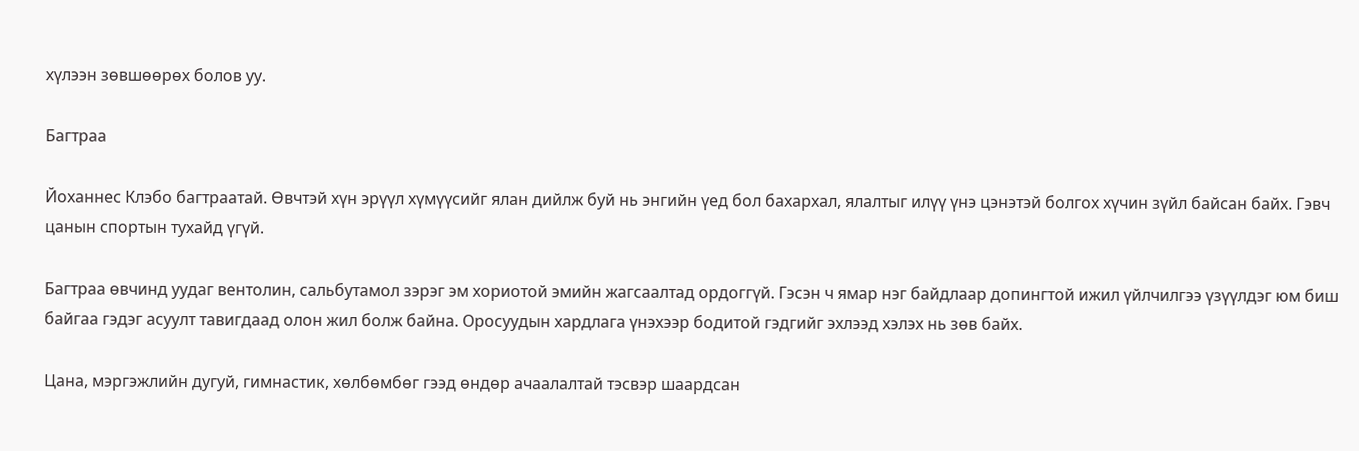хүлээн зөвшөөрөх болов уу.

Багтраа

Йоханнес Клэбо багтраатай. Өвчтэй хүн эрүүл хүмүүсийг ялан дийлж буй нь энгийн үед бол бахархал, ялалтыг илүү үнэ цэнэтэй болгох хүчин зүйл байсан байх. Гэвч цанын спортын тухайд үгүй.

Багтраа өвчинд уудаг вентолин, сальбутамол зэрэг эм хориотой эмийн жагсаалтад ордоггүй. Гэсэн ч ямар нэг байдлаар допингтой ижил үйлчилгээ үзүүлдэг юм биш байгаа гэдэг асуулт тавигдаад олон жил болж байна. Оросуудын хардлага үнэхээр бодитой гэдгийг эхлээд хэлэх нь зөв байх.

Цана, мэргэжлийн дугуй, гимнастик, хөлбөмбөг гээд өндөр ачаалалтай тэсвэр шаардсан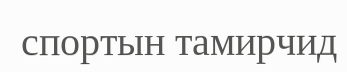спортын тамирчид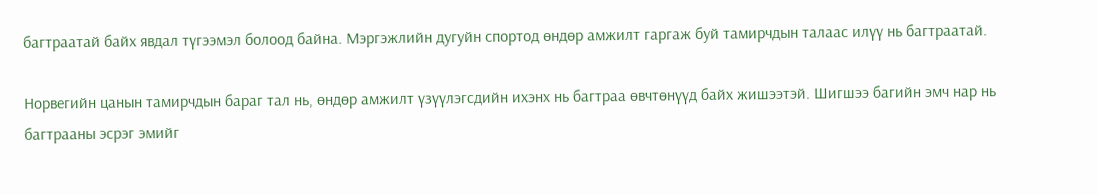багтраатай байх явдал түгээмэл болоод байна. Мэргэжлийн дугуйн спортод өндөр амжилт гаргаж буй тамирчдын талаас илүү нь багтраатай.

Норвегийн цанын тамирчдын бараг тал нь, өндөр амжилт үзүүлэгсдийн ихэнх нь багтраа өвчтөнүүд байх жишээтэй. Шигшээ багийн эмч нар нь багтрааны эсрэг эмийг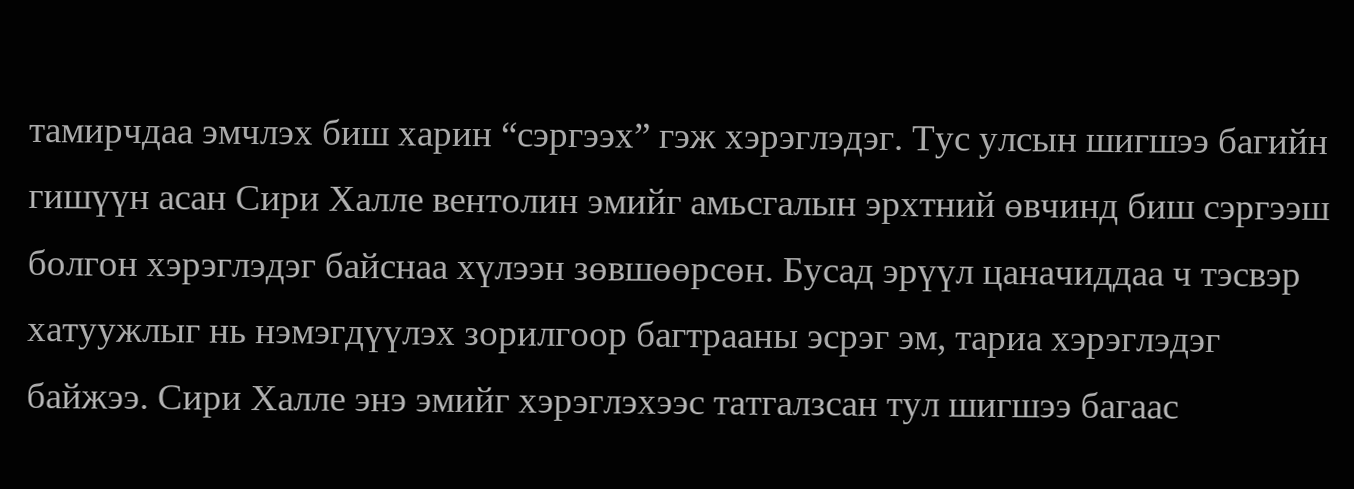тамирчдаа эмчлэх биш харин “сэргээх” гэж хэрэглэдэг. Тус улсын шигшээ багийн гишүүн асан Сири Халле вентолин эмийг амьсгалын эрхтний өвчинд биш сэргээш болгон хэрэглэдэг байснаа хүлээн зөвшөөрсөн. Бусад эрүүл цаначиддаа ч тэсвэр хатуужлыг нь нэмэгдүүлэх зорилгоор багтрааны эсрэг эм, тариа хэрэглэдэг байжээ. Сири Халле энэ эмийг хэрэглэхээс татгалзсан тул шигшээ багаас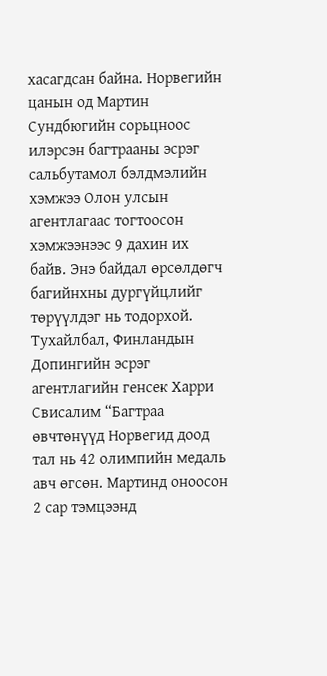хасагдсан байна. Норвегийн цанын од Мартин Сундбюгийн сорьцноос илэрсэн багтрааны эсрэг сальбутамол бэлдмэлийн хэмжээ Олон улсын агентлагаас тогтоосон хэмжээнээс 9 дахин их байв. Энэ байдал өрсөлдөгч багийнхны дургүйцлийг төрүүлдэг нь тодорхой. Тухайлбал, Финландын Допингийн эсрэг агентлагийн генсек Харри Свисалим “Багтраа өвчтөнүүд Норвегид доод тал нь 42 олимпийн медаль авч өгсөн. Мартинд оноосон 2 сар тэмцээнд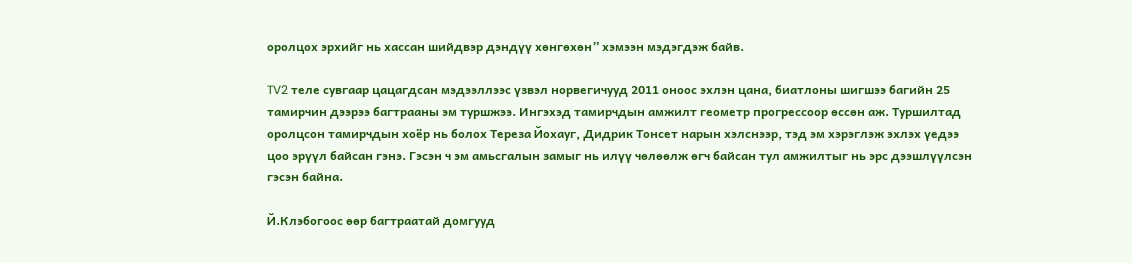оролцох эрхийг нь хассан шийдвэр дэндүү хөнгөхөн” хэмээн мэдэгдэж байв.

TV2 теле сувгаар цацагдсан мэдээллээс үзвэл норвегичууд 2011 оноос эхлэн цана, биатлоны шигшээ багийн 25 тамирчин дээрээ багтрааны эм туршжээ. Ингэхэд тамирчдын амжилт геометр прогрессоор өссөн аж. Туршилтад оролцсон тамирчдын хоёр нь болох Тереза Йохауг, Дидрик Тонсет нарын хэлснээр, тэд эм хэрэглэж эхлэх үедээ цоо эрүүл байсан гэнэ. Гэсэн ч эм амьсгалын замыг нь илүү чөлөөлж өгч байсан тул амжилтыг нь эрс дээшлүүлсэн гэсэн байна.

Й.Клэбогоос өөр багтраатай домгууд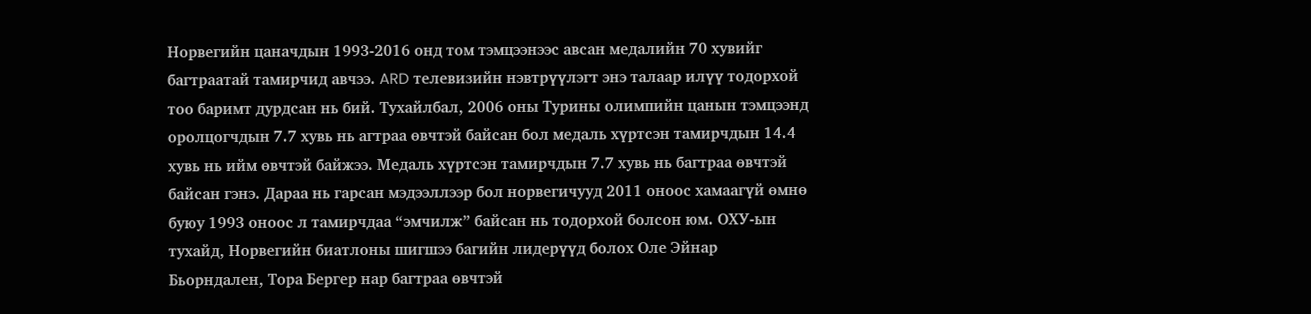Норвегийн цаначдын 1993-2016 онд том тэмцээнээс авсан медалийн 70 хувийг багтраатай тамирчид авчээ. ARD телевизийн нэвтрүүлэгт энэ талаар илүү тодорхой тоо баримт дурдсан нь бий. Тухайлбал, 2006 оны Турины олимпийн цанын тэмцээнд оролцогчдын 7.7 хувь нь агтраа өвчтэй байсан бол медаль хүртсэн тамирчдын 14.4 хувь нь ийм өвчтэй байжээ. Медаль хүртсэн тамирчдын 7.7 хувь нь багтраа өвчтэй байсан гэнэ. Дараа нь гарсан мэдээллээр бол норвегичууд 2011 оноос хамаагүй өмнө буюу 1993 оноос л тамирчдаа “эмчилж” байсан нь тодорхой болсон юм. ОХУ-ын тухайд, Норвегийн биатлоны шигшээ багийн лидерүүд болох Оле Эйнар Бьорндален, Тора Бергер нар багтраа өвчтэй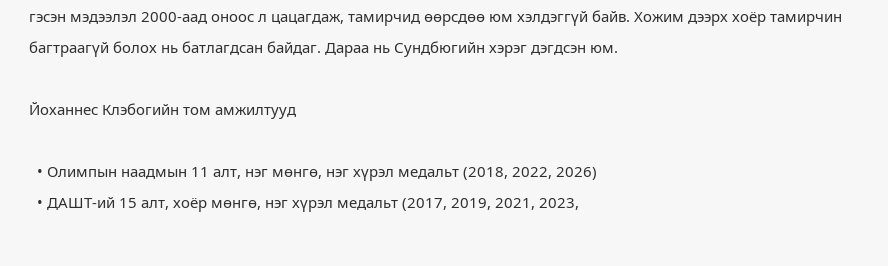гэсэн мэдээлэл 2000-аад оноос л цацагдаж, тамирчид өөрсдөө юм хэлдэггүй байв. Хожим дээрх хоёр тамирчин багтраагүй болох нь батлагдсан байдаг. Дараа нь Сундбюгийн хэрэг дэгдсэн юм.

Йоханнес Клэбогийн том амжилтууд

  • Олимпын наадмын 11 алт, нэг мөнгө, нэг хүрэл медальт (2018, 2022, 2026)
  • ДАШТ-ий 15 алт, хоёр мөнгө, нэг хүрэл медальт (2017, 2019, 2021, 2023,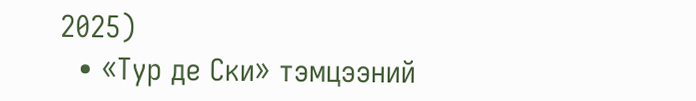2025)
  • «Тур де Ски» тэмцээний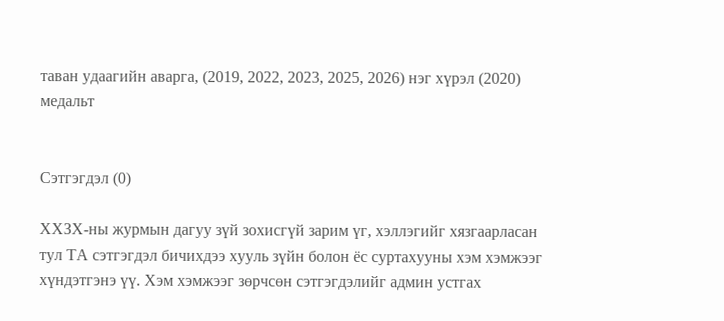таван удаагийн аварга, (2019, 2022, 2023, 2025, 2026) нэг хүрэл (2020) медальт


Сэтгэгдэл (0)

ХХЗХ-ны журмын дагуу зүй зохисгүй зарим үг, хэллэгийг хязгаарласан тул ТА сэтгэгдэл бичихдээ хууль зүйн болон ёс суртахууны хэм хэмжээг хүндэтгэнэ үү. Хэм хэмжээг зөрчсөн сэтгэгдэлийг админ устгах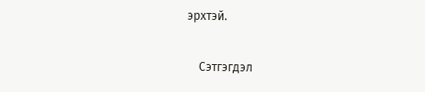эрхтэй.

    Сэтгэгдэл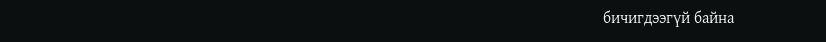бичигдээгүй байна